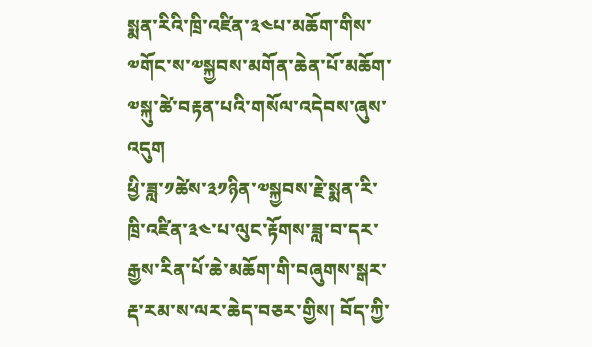སྨན་རིའི་ཁྲི་འཛིན་༣༤པ་མཆོག་གིས་༧གོང་ས་༧སྐྱབས་མགོན་ཆེན་པོ་མཆོག་༧སྐུ་ཚེ་བརྟན་པའི་གསོལ་འདེབས་ཞུས་འདུག
ཕྱི་ཟླ་༡ཚེས་༣༡ཉིན་༧སྐྱབས་རྗེ་སྨན་རི་ཁྲི་འཛིན་༣༤་པ་ལུང་རྟོགས་ཟླ་བ་དར་རྒྱས་རིན་པོ་ཆེ་མཆོག་གི་བཞུགས་སྒར་རྡ་རམ་ས་ལར་ཆེད་བཅར་གྱིས། བོད་ཀྱི་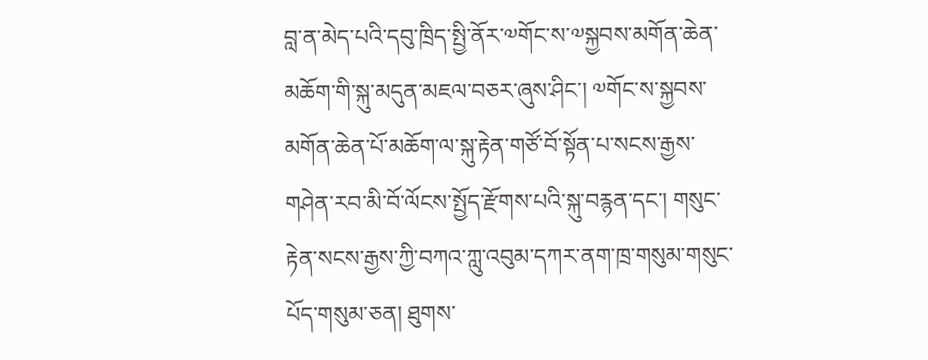བླ་ན་མེད་པའི་དབུ་ཁྲིད་སྤྱི་ནོར་༧གོང་ས་༧སྐྱབས་མགོན་ཆེན་མཆོག་གི་སྐུ་མདུན་མཇལ་བཅར་ཞུས་ཤིང་། ༧གོང་ས་སྐྱབས་མགོན་ཆེན་པོ་མཆོག་ལ་སྐུ་རྟེན་གཙོ་བོ་སྟོན་པ་སངས་རྒྱས་གཤེན་རབ་མི་བོ་ལོངས་སྤྱོད་རྫོགས་པའི་སྐུ་བརྙན་དང་། གསུང་རྟེན་སངས་རྒྱས་ཀྱི་བཀའ་ཀླུ་འབུམ་དཀར་ནག་ཁྲ་གསུམ་གསུང་པོད་གསུམ་ཅན། ཐུགས་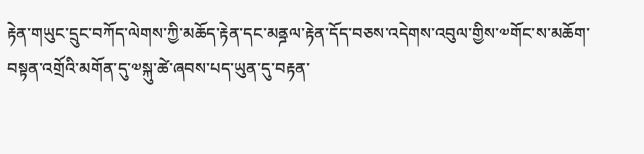རྟེན་གཡུང་དྲུང་བཀོད་ལེགས་ཀྱི་མཆོད་རྟེན་དང་མནྜལ་རྟེན་དོད་བཅས་འདེགས་འབུལ་གྱིས་༧གོང་ས་མཆོག་བསྟན་འགྲོའི་མགོན་དུ་༧སྐུ་ཚེ་ཞབས་པད་ཡུན་དུ་བརྟན་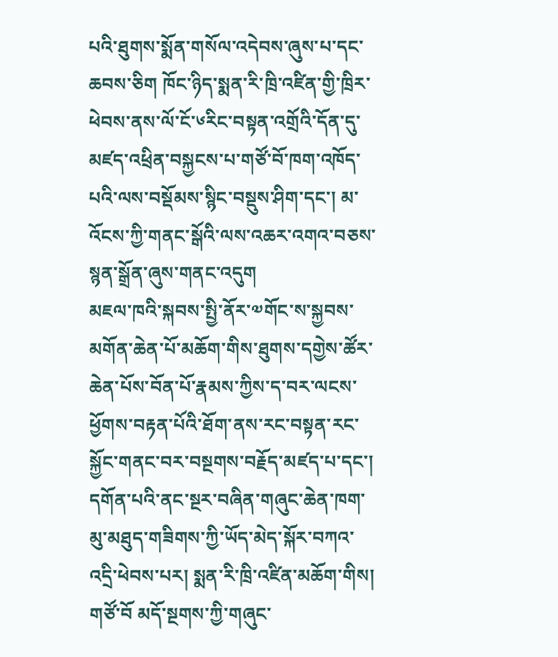པའི་ཐུགས་སྨོན་གསོལ་འདེབས་ཞུས་པ་དང་ཆབས་ཅིག ཁོང་ཉིད་སྨན་རི་ཁྲི་འཛིན་གྱི་ཁྲིར་ཕེབས་ནས་ལོ་ངོ་༦རིང་བསྟན་འགྲོའི་དོན་དུ་མཛད་འཕྲིན་བསྐྱངས་པ་གཙོ་བོ་ཁག་འཁོད་པའི་ལས་བསྡོམས་སྙིང་བསྡུས་ཤིག་དང་། མ་འོངས་ཀྱི་གནང་སྒོའི་ལས་འཆར་འགའ་བཅས་སྙན་སྒྲོན་ཞུས་གནང་འདུག
མཇལ་ཁའི་སྐབས་སྤྱི་ནོར་༧གོང་ས་སྐྱབས་མགོན་ཆེན་པོ་མཆོག་གིས་ཐུགས་དགྱེས་ཚོར་ཆེན་པོས་བོན་པོ་རྣམས་ཀྱིས་ད་བར་ལངས་ཕྱོགས་བརྟན་པོའི་ཐོག་ནས་རང་བསྟན་རང་སྐྱོང་གནང་བར་བསྔགས་བརྗོད་མཛད་པ་དང་། དགོན་པའི་ནང་སྔར་བཞིན་གཞུང་ཆེན་ཁག་མུ་མཐུད་གཟིགས་ཀྱི་ཡོད་མེད་སྐོར་བཀའ་འདྲི་ཕེབས་པར། སྨན་རི་ཁྲི་འཛིན་མཆོག་གིས། གཙོ་བོ མདོ་སྔགས་ཀྱི་གཞུང་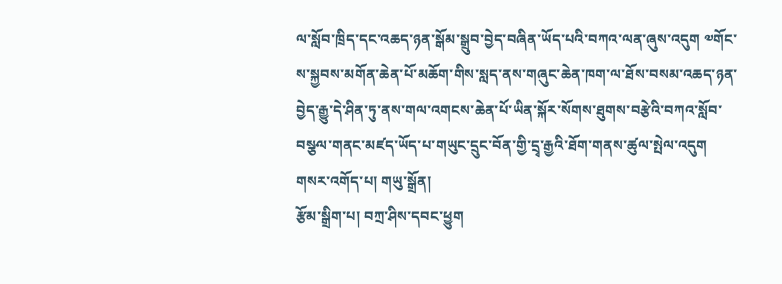ལ་སློབ་ཁྲིད་དང་འཆད་ཉན་སྒོམ་སྒྲུབ་བྱེད་བཞིན་ཡོད་པའི་བཀའ་ལན་ཞུས་འདུག ༧གོང་ས་སྐྱབས་མགོན་ཆེན་པོ་མཆོག་གིས་སླད་ནས་གཞུང་ཆེན་ཁག་ལ་ཐོས་བསམ་འཆད་ཉན་བྱེད་རྒྱུ་དེ་ཤིན་ཏུ་ནས་གལ་འགངས་ཆེན་པོ་ཡིན་སྐོར་སོགས་ཐུགས་བརྩེའི་བཀའ་སློབ་བསྩལ་གནང་མཛད་ཡོད་པ་གཡུང་དྲུང་བོན་གྱི་དྲྭ་རྒྱའི་ཐོག་གནས་ཚུལ་སྤེལ་འདུག
གསར་འགོད་པ། གཡུ་སྒྲོན།
རྩོམ་སྒྲིག་པ། བཀྲ་ཤིས་དབང་ཕྱུག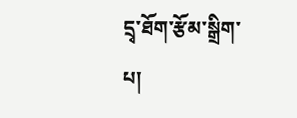དྲྭ་ཐོག་རྩོམ་སྒྲིག་པ།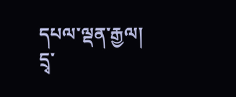དཔལ་ལྡན་རྒྱལ།
དྲྭ་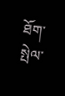ཐོག་སྤེལ་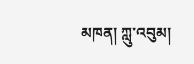མཁན། ཀླུ་འབུམ།